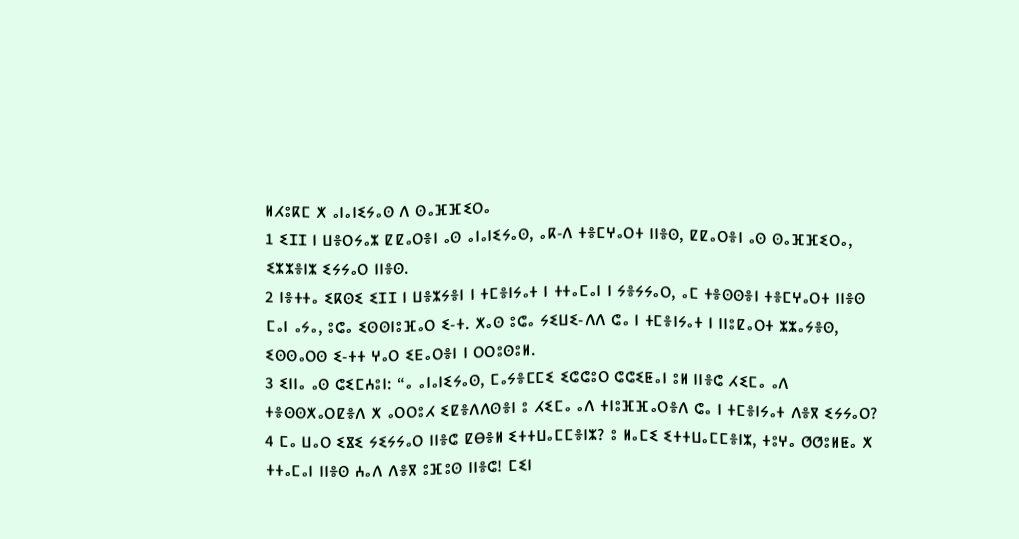ⵍⵃⵓⴽⵎ ⵅ ⴰⵏⴰⵏⵉⵢⴰⵙ ⴷ ⵙⴰⴼⴼⵉⵔⴰ
1 ⵉⵊⵊ ⵏ ⵡⴻⵔⵢⴰⵣ ⵇⵇⴰⵔⴻⵏ ⴰⵙ ⴰⵏⴰⵏⵉⵢⴰⵙ, ⴰⴽ-ⴷ ⵜⴻⵎⵖⴰⵔⵜ ⵏⵏⴻⵙ, ⵇⵇⴰⵔⴻⵏ ⴰⵙ ⵙⴰⴼⴼⵉⵔⴰ, ⵉⵣⵣⴻⵏⵣ ⵉⵢⵢⴰⵔ ⵏⵏⴻⵙ.
2 ⵏⴻⵜⵜⴰ ⵉⴽⵙⵉ ⵉⵊⵊ ⵏ ⵡⴻⵣⵢⴻⵏ ⵏ ⵜⵎⴻⵏⵢⴰⵜ ⵏ ⵜⵜⴰⵎⴰⵏ ⵏ ⵢⴻⵢⵢⴰⵔ, ⴰⵎ ⵜⴻⵙⵙⴻⵏ ⵜⴻⵎⵖⴰⵔⵜ ⵏⵏⴻⵙ ⵎⴰⵏ ⴰⵢⴰ, ⵓⵛⴰ ⵉⵙⵙⵏⵓⴼⴰⵔ ⵉ-ⵜ. ⵅⴰⵙ ⵓⵛⴰ ⵢⵉⵡⵉ-ⴷⴷ ⵛⴰ ⵏ ⵜⵎⴻⵏⵢⴰⵜ ⵏ ⵏⵏⵓⵇⴰⵔⵜ ⵣⵣⴰⵢⴻⵙ, ⵉⵙⵙⴰⵔⵙ ⵉ-ⵜⵜ ⵖⴰⵔ ⵉⴹⴰⵔⴻⵏ ⵏ ⵔⵔⵓⵙⵓⵍ.
3 ⵉⵏⵏⴰ ⴰⵙ ⵛⵉⵎⵄⵓⵏ: “ⴰ ⴰⵏⴰⵏⵉⵢⴰⵙ, ⵎⴰⵢⴻⵎⵎⵉ ⵉⵛⵛⵓⵔ ⵛⵛⵉⵟⴰⵏ ⵓⵍ ⵏⵏⴻⵛ ⵃⵉⵎⴰ ⴰⴷ ⵜⴻⵙⵙⵅⴰⵔⵇⴻⴷ ⵅ ⴰⵔⵔⵓⵃ ⵉⵇⴻⴷⴷⵙⴻⵏ ⵓ ⵃⵉⵎⴰ ⴰⴷ ⵜⵏⵓⴼⴼⴰⵔⴻⴷ ⵛⴰ ⵏ ⵜⵎⴻⵏⵢⴰⵜ ⴷⴻⴳ ⵉⵢⵢⴰⵔ?
4 ⵎⴰ ⵡⴰⵔ ⵉⴵⵉ ⵢⵉⵢⵢⴰⵔ ⵏⵏⴻⵛ ⵇⴱⴻⵍ ⵉⵜⵜⵡⴰⵎⵎⴻⵏⵣ? ⵓ ⵍⴰⵎⵉ ⵉⵜⵜⵡⴰⵎⵎⴻⵏⵣ, ⵜⵓⵖⴰ ⵚⵚⵓⵍⵟⴰ ⵅ ⵜⵜⴰⵎⴰⵏ ⵏⵏⴻⵙ ⵄⴰⴷ ⴷⴻⴳ ⵓⴼⵓⵙ ⵏⵏⴻⵛ! ⵎⵉⵏ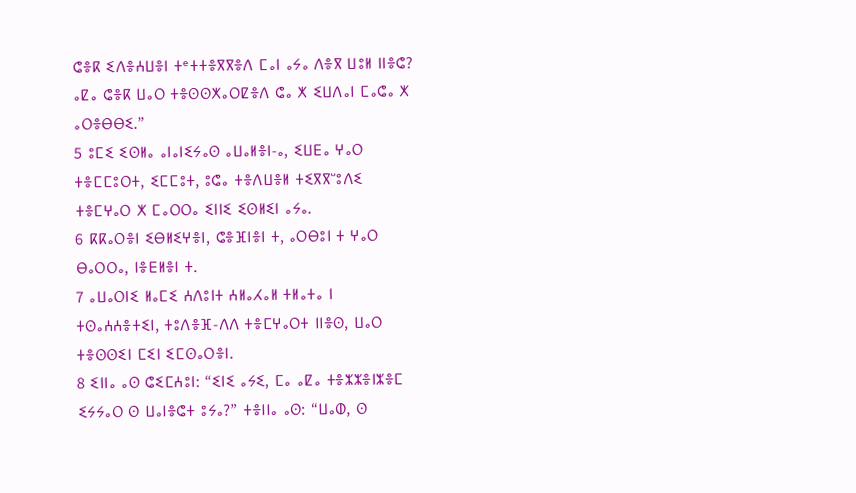ⵛⴻⴽ ⵉⴷⴻⵄⵡⴻⵏ ⵜᵉⵜⵜⴻⴳⴳⴻⴷ ⵎⴰⵏ ⴰⵢⴰ ⴷⴻⴳ ⵡⵓⵍ ⵏⵏⴻⵛ? ⴰⵇⴰ ⵛⴻⴽ ⵡⴰⵔ ⵜⴻⵙⵙⵅⴰⵔⵇⴻⴷ ⵛⴰ ⵅ ⵉⵡⴷⴰⵏ ⵎⴰⵛⴰ ⵅ ⴰⵔⴻⴱⴱⵉ.”
5 ⵓⵎⵉ ⵉⵙⵍⴰ ⴰⵏⴰⵏⵉⵢⴰⵙ ⴰⵡⴰⵍⴻⵏ-ⴰ, ⵉⵡⴹⴰ ⵖⴰⵔ ⵜⴻⵎⵎⵓⵔⵜ, ⵉⵎⵎⵓⵜ, ⵓⵛⴰ ⵜⴻⴷⵡⴻⵍ ⵜⵉⴳⴳⵯⵓⴷⵉ ⵜⴻⵎⵖⴰⵔ ⵅ ⵎⴰⵔⵔⴰ ⵉⵏⵏⵉ ⵉⵙⵍⵉⵏ ⴰⵢⴰ.
6 ⴽⴽⴰⵔⴻⵏ ⵉⴱⵍⵉⵖⴻⵏ, ⵛⴻⴼⵏⴻⵏ ⵜ, ⴰⵔⴱⵓⵏ ⵜ ⵖⴰⵔ ⴱⴰⵔⵔⴰ, ⵏⴻⴹⵍⴻⵏ ⵜ.
7 ⴰⵡⴰⵔⵏⵉ ⵍⴰⵎⵉ ⵄⴷⵓⵏⵜ ⵄⵍⴰⵃⴰⵍ ⵜⵍⴰⵜⴰ ⵏ ⵜⵙⴰⵄⵄⴻⵜⵉⵏ, ⵜⵓⴷⴻⴼ-ⴷⴷ ⵜⴻⵎⵖⴰⵔⵜ ⵏⵏⴻⵙ, ⵡⴰⵔ ⵜⴻⵙⵙⵉⵏ ⵎⵉⵏ ⵉⵎⵙⴰⵔⴻⵏ.
8 ⵉⵏⵏⴰ ⴰⵙ ⵛⵉⵎⵄⵓⵏ: “ⵉⵏⵉ ⴰⵢⵉ, ⵎⴰ ⴰⵇⴰ ⵜⴻⵣⵣⴻⵏⵣⴻⵎ ⵉⵢⵢⴰⵔ ⵙ ⵡⴰⵏⴻⵛⵜ ⵓⵢⴰ?” ⵜⴻⵏⵏⴰ ⴰⵙ: “ⵡⴰⵀ, ⵙ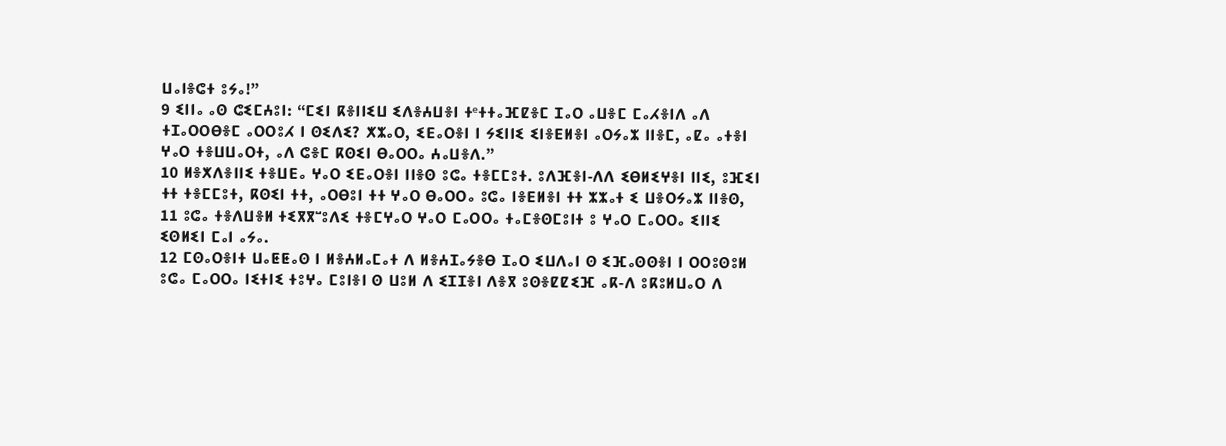ⵡⴰⵏⴻⵛⵜ ⵓⵢⴰ!”
9 ⵉⵏⵏⴰ ⴰⵙ ⵛⵉⵎⵄⵓⵏ: “ⵎⵉⵏ ⴽⴻⵏⵏⵉⵡ ⵉⴷⴻⵄⵡⴻⵏ ⵜᵉⵜⵜⴰⴼⵇⴻⵎ ⵊⴰⵔ ⴰⵡⴻⵎ ⵎⴰⵃⴻⵏⴷ ⴰⴷ ⵜⵊⴰⵔⵔⴱⴻⵎ ⴰⵔⵔⵓⵃ ⵏ ⵙⵉⴷⵉ? ⵅⵣⴰⵔ, ⵉⴹⴰⵔⴻⵏ ⵏ ⵢⵉⵏⵏⵉ ⵉⵏⴻⴹⵍⴻⵏ ⴰⵔⵢⴰⵣ ⵏⵏⴻⵎ, ⴰⵇⴰ ⴰⵜⴻⵏ ⵖⴰⵔ ⵜⴻⵡⵡⴰⵔⵜ, ⴰⴷ ⵛⴻⵎ ⴽⵙⵉⵏ ⴱⴰⵔⵔⴰ ⵄⴰⵡⴻⴷ.”
10 ⵍⴻⵅⴷⴻⵏⵏⵉ ⵜⴻⵡⴹⴰ ⵖⴰⵔ ⵉⴹⴰⵔⴻⵏ ⵏⵏⴻⵙ ⵓⵛⴰ ⵜⴻⵎⵎⵓⵜ. ⵓⴷⴼⴻⵏ-ⴷⴷ ⵉⴱⵍⵉⵖⴻⵏ ⵏⵏⵉ, ⵓⴼⵉⵏ ⵜⵜ ⵜⴻⵎⵎⵓⵜ, ⴽⵙⵉⵏ ⵜⵜ, ⴰⵔⴱⵓⵏ ⵜⵜ ⵖⴰⵔ ⴱⴰⵔⵔⴰ ⵓⵛⴰ ⵏⴻⴹⵍⴻⵏ ⵜⵜ ⵣⵣⴰⵜ ⵉ ⵡⴻⵔⵢⴰⵣ ⵏⵏⴻⵙ,
11 ⵓⵛⴰ ⵜⴻⴷⵡⴻⵍ ⵜⵉⴳⴳⵯⵓⴷⵉ ⵜⴻⵎⵖⴰⵔ ⵖⴰⵔ ⵎⴰⵔⵔⴰ ⵜⴰⵎⴻⵙⵎⵓⵏⵜ ⵓ ⵖⴰⵔ ⵎⴰⵔⵔⴰ ⵉⵏⵏⵉ ⵉⵙⵍⵉⵏ ⵎⴰⵏ ⴰⵢⴰ.
12 ⵎⵙⴰⵔⴻⵏⵜ ⵡⴰⵟⵟⴰⵙ ⵏ ⵍⴻⵄⵍⴰⵎⴰⵜ ⴷ ⵍⴻⵄⵊⴰⵢⴻⴱ ⵊⴰⵔ ⵉⵡⴷⴰⵏ ⵙ ⵉⴼⴰⵙⵙⴻⵏ ⵏ ⵔⵔⵓⵙⵓⵍ ⵓⵛⴰ ⵎⴰⵔⵔⴰ ⵏⵉⵜⵏⵉ ⵜⵓⵖⴰ ⵎⵓⵏⴻⵏ ⵙ ⵡⵓⵍ ⴷ ⵉⵊⵊⴻⵏ ⴷⴻⴳ ⵓⵙⴻⵇⵇⵉⴼ ⴰⴽ-ⴷ ⵓⴽⵓⵍⵡⴰⵔ ⴷ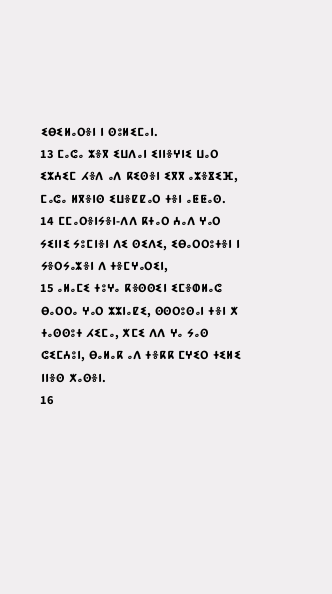ⵉⴱⵉⵍⴰⵔⴻⵏ ⵏ ⵙⵓⵍⵉⵎⴰⵏ.
13 ⵎⴰⵛⴰ ⵣⴻⴳ ⵉⵡⴷⴰⵏ ⵉⵏⵏⴻⵖⵏⵉ ⵡⴰⵔ ⵉⵣⵄⵉⵎ ⵃⴻⴷ ⴰⴷ ⴽⵉⵙⴻⵏ ⵉⴳⴳ ⴰⵣⴻⴵⵉⴼ, ⵎⴰⵛⴰ ⵍⴳⴻⵏⵙ ⵉⵡⴻⵇⵇⴰⵔ ⵜⴻⵏ ⴰⵟⵟⴰⵙ.
14 ⵎⵎⴰⵔⴻⵏⵢⴻⵏ-ⴷⴷ ⴽⵜⴰⵔ ⵄⴰⴷ ⵖⴰⵔ ⵢⵉⵏⵏⵉ ⵢⵓⵎⵏⴻⵏ ⴷⵉ ⵙⵉⴷⵉ, ⵉⴱⴰⵔⵔⵓⵜⴻⵏ ⵏ ⵢⴻⵔⵢⴰⵣⴻⵏ ⴷ ⵜⴻⵎⵖⴰⵔⵉⵏ,
15 ⴰⵍⴰⵎⵉ ⵜⵓⵖⴰ ⴽⴻⵙⵙⵉⵏ ⵉⵎⴻⵀⵍⴰⵛ ⴱⴰⵔⵔⴰ ⵖⴰⵔ ⵣⵣⵏⴰⵇⵉ, ⵙⵙⵔⵓⵙⴰⵏ ⵜⴻⵏ ⵅ ⵜⴰⵙⵙⵓⵜ ⵃⵉⵎⴰ, ⵅⵎⵉ ⴷⴷ ⵖⴰ ⵢⴰⵙ ⵛⵉⵎⵄⵓⵏ, ⴱⴰⵍⴰⴽ ⴰⴷ ⵜⴻⴽⴽ ⵎⵖⵉⵔ ⵜⵉⵍⵉ ⵏⵏⴻⵙ ⵅⴰⵙⴻⵏ.
16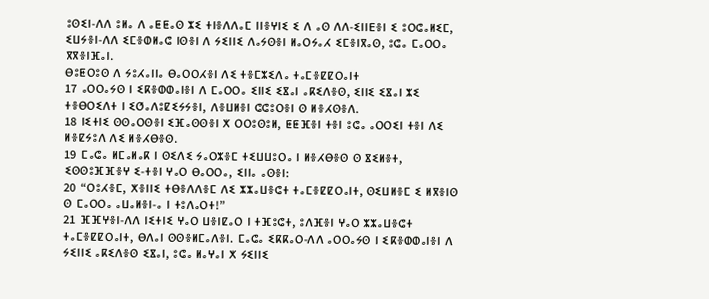ⵓⵙⵉⵏ-ⴷⴷ ⵓⵍⴰ ⴷ ⴰⵟⵟⴰⵙ ⵣⵉ ⵜⵏⴻⴷⴷⴰⵎ ⵏⵏⴻⵖⵏⵉ ⵉ ⴷ ⴰⵙ ⴷⴷ-ⵉⵏⵏⴹⴻⵏ ⵉ ⵓⵔⵛⴰⵍⵉⵎ, ⵉⵡⵢⴻⵏ-ⴷⴷ ⵉⵎⴻⵀⵍⴰⵛ ⵏⵙⴻⵏ ⴷ ⵢⵉⵏⵏⵉ ⴷⴰⵢⵙⴻⵏ ⵍⴰⵔⵢⴰⵃ ⵉⵎⴻⵏⴳⴰⵙ, ⵓⵛⴰ ⵎⴰⵔⵔⴰ ⴳⴳⴻⵏⴼⴰⵏ.
ⴱⵓⵟⵔⵓⵙ ⴷ ⵢⵓⵃⴰⵏⵏⴰ ⴱⴰⵔⵔⵃⴻⵏ ⴷⵉ ⵜⴻⵎⵣⵉⴷⴰ ⵜⴰⵎⴻⵇⵇⵔⴰⵏⵜ
17 ⴰⵔⵔⴰⵢⵙ ⵏ ⵉⴽⴻⵀⵀⴰⵏⴻⵏ ⴷ ⵎⴰⵔⵔⴰ ⵉⵏⵏⵉ ⵉⴵⴰⵏ ⴰⴽⵉⴷⴻⵙ, ⵉⵏⵏⵉ ⵉⴵⴰⵏ ⵣⵉ ⵜⴻⴱⵔⵉⴷⵜ ⵏ ⵉⵚⴰⴷⵓⵇⵉⵢⵢⴻⵏ, ⴷⴻⵡⵍⴻⵏ ⵛⵛⵓⵔⴻⵏ ⵙ ⵍⴻⵃⵙⴻⴷ.
18 ⵏⵉⵜⵏⵉ ⵙⵙⴰⵔⵙⴻⵏ ⵉⴼⴰⵙⵙⴻⵏ ⵅ ⵔⵔⵓⵙⵓⵍ, ⵟⵟⴼⴻⵏ ⵜⴻⵏ ⵓⵛⴰ ⴰⵔⵔⵉⵏ ⵜⴻⵏ ⴷⵉ ⵍⴻⵇⵢⵓⴷ ⴷⵉ ⵍⴻⵃⴱⴻⵙ.
19 ⵎⴰⵛⴰ ⵍⵎⴰⵍⴰⴽ ⵏ ⵙⵉⴷⵉ ⵢⴰⵔⵣⴻⵎ ⵜⵉⵡⵡⵓⵔⴰ ⵏ ⵍⴻⵃⴱⴻⵙ ⵙ ⴵⵉⵍⴻⵜ, ⵉⵙⵙⵓⴼⴼⴻⵖ ⵉ-ⵜⴻⵏ ⵖⴰⵔ ⴱⴰⵔⵔⴰ, ⵉⵏⵏⴰ ⴰⵙⴻⵏ:
20 “ⵔⵓⵃⴻⵎ, ⵅⴻⵏⵏⵉ ⵜⴱⴻⴷⴷⴻⵎ ⴷⵉ ⵣⵣⴰⵡⴻⵛⵜ ⵜⴰⵎⴻⵇⵇⵔⴰⵏⵜ, ⵙⵉⵡⵍⴻⵎ ⵉ ⵍⴳⴻⵏⵙ ⵙ ⵎⴰⵔⵔⴰ ⴰⵡⴰⵍⴻⵏ-ⴰ ⵏ ⵜⵓⴷⴰⵔⵜ!”
21 ⴼⴼⵖⴻⵏ-ⴷⴷ ⵏⵉⵜⵏⵉ ⵖⴰⵔ ⵡⴻⵏⵇⴰⵔ ⵏ ⵜⴼⵓⵛⵜ, ⵓⴷⴼⴻⵏ ⵖⴰⵔ ⵣⵣⴰⵡⴻⵛⵜ ⵜⴰⵎⴻⵇⵇⵔⴰⵏⵜ, ⴱⴷⴰⵏ ⵙⵙⴻⵍⵎⴰⴷⴻⵏ. ⵎⴰⵛⴰ ⵉⴽⴽⴰⵔ-ⴷⴷ ⴰⵔⵔⴰⵢⵙ ⵏ ⵉⴽⴻⵀⵀⴰⵏⴻⵏ ⴷ ⵢⵉⵏⵏⵉ ⴰⴽⵉⴷⴻⵙ ⵉⴵⴰⵏ, ⵓⵛⴰ ⵍⴰⵖⴰⵏ ⵅ ⵢⵉⵏⵏⵉ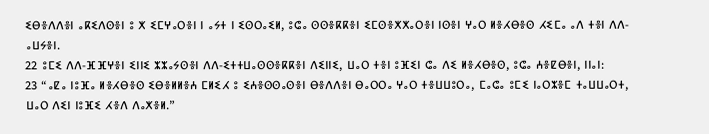ⵉⴱⴻⴷⴷⴻⵏ ⴰⴽⵉⴷⵙⴻⵏ ⵓ ⵅ ⵉⵎⵖⴰⵔⴻⵏ ⵏ ⴰⵢⵜ ⵏ ⵉⵙⵔⴰⵉⵍ, ⵓⵛⴰ ⵙⵙⴻⴽⴽⴻⵏ ⵉⵎⵙⴻⵅⵅⴰⵔⴻⵏ ⵏⵙⴻⵏ ⵖⴰⵔ ⵍⴻⵃⴱⴻⵙ ⵃⵉⵎⴰ ⴰⴷ ⵜⴻⵏ ⴷⴷ-ⴰⵡⵢⴻⵏ.
22 ⵓⵎⵉ ⴷⴷ-ⴼⴼⵖⴻⵏ ⵉⵏⵏⵉ ⵣⵣⴰⵢⵙⴻⵏ ⴷⴷ-ⵉⵜⵜⵡⴰⵙⵙⴻⴽⴽⴻⵏ ⴷⵉⵏⵏⵉ, ⵡⴰⵔ ⵜⴻⵏ ⵓⴼⵉⵏ ⵛⴰ ⴷⵉ ⵍⴻⵃⴱⴻⵙ, ⵓⵛⴰ ⵄⴻⵇⴱⴻⵏ, ⵏⵏⴰⵏ:
23 “ⴰⵇⴰ ⵏⵓⴼⴰ ⵍⴻⵃⴱⴻⵙ ⵉⴱⴻⵍⵍⴻⵄ ⵎⵍⵉⵃ ⵓ ⵉⵄⴻⵙⵙⴰⵙⴻⵏ ⴱⴻⴷⴷⴻⵏ ⴱⴰⵔⵔⴰ ⵖⴰⵔ ⵜⴻⵡⵡⵓⵔⴰ, ⵎⴰⵛⴰ ⵓⵎⵉ ⵏⴰⵔⵣⴻⵎ ⵜⴰⵡⵡⴰⵔⵜ, ⵡⴰⵔ ⴷⵉⵏ ⵏⵓⴼⵉ ⵃⴻⴷ ⴷⴰⵅⴻⵍ.”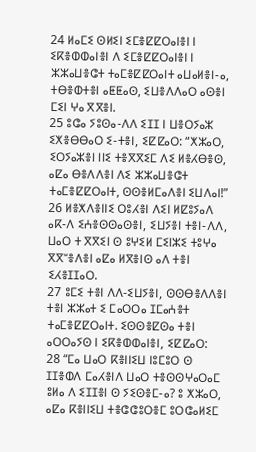24 ⵍⴰⵎⵉ ⵙⵍⵉⵏ ⵉⵎⴻⵇⵇⵔⴰⵏⴻⵏ ⵏ ⵉⴽⴻⵀⵀⴰⵏⴻⵏ ⴷ ⵉⵎⴻⵇⵇⵔⴰⵏⴻⵏ ⵏ ⵣⵣⴰⵡⴻⵛⵜ ⵜⴰⵎⴻⵇⵇⵔⴰⵏⵜ ⴰⵡⴰⵍⴻⵏ-ⴰ, ⵜⴱⴻⵀⵜⴻⵏ ⴰⵟⵟⴰⵙ, ⵉⵡⴻⴷⴷⴰⵔ ⴰⵙⴻⵏ ⵎⵉⵏ ⵖⴰ ⴳⴳⴻⵏ.
25 ⵓⵛⴰ ⵢⵓⵙⴰ-ⴷⴷ ⵉⵊⵊ ⵏ ⵡⴻⵔⵢⴰⵣ ⵉⵅⴻⴱⴱⴰⵔ ⵉ-ⵜⴻⵏ, ⵉⵇⵇⴰⵔ: “ⵅⵣⴰⵔ, ⵉⵔⵢⴰⵣⴻⵏ ⵏⵏⵉ ⵜⴻⴳⴳⵉⵎ ⴷⵉ ⵍⴻⵃⴱⴻⵙ, ⴰⵇⴰ ⴱⴻⴷⴷⴻⵏ ⴷⵉ ⵣⵣⴰⵡⴻⵛⵜ ⵜⴰⵎⴻⵇⵇⵔⴰⵏⵜ, ⵙⵙⴻⵍⵎⴰⴷⴻⵏ ⵉⵡⴷⴰⵏ!”
26 ⵍⴻⵅⴷⴻⵏⵏⵉ ⵔⵓⵃⴻⵏ ⴷⵉⵏ ⵍⵇⵓⵢⴰⴷ ⴰⴽ-ⴷ ⵉⵄⴻⵙⵙⴰⵙⴻⵏ, ⵉⵡⵢⴻⵏ ⵜⴻⵏ-ⴷⴷ, ⵡⴰⵔ ⵜ ⴳⴳⵉⵏ ⵙ ⵓⵖⵉⵍ ⵎⵉⵏⵣⵉ ⵜⵓⵖⴰ ⴳⴳⵯⴻⴷⴻⵏ ⴰⵇⴰ ⵍⴳⴻⵏⵙ ⴰⴷ ⵜⴻⵏ ⵉⵃⴻⵊⵊⴰⵔ.
27 ⵓⵎⵉ ⵜⴻⵏ ⴷⴷ-ⵉⵡⵢⴻⵏ, ⵙⵙⴱⴻⴷⴷⴻⵏ ⵜⴻⵏ ⵣⵣⴰⵜ ⵉ ⵎⴰⵔⵔⴰ ⵊⵎⴰⵄⴻⵜ ⵜⴰⵎⴻⵇⵇⵔⴰⵏⵜ. ⵉⵙⵙⴻⵇⵙⴰ ⵜⴻⵏ ⴰⵔⵔⴰⵢⵙ ⵏ ⵉⴽⴻⵀⵀⴰⵏⴻⵏ, ⵉⵇⵇⴰⵔ:
28 “ⵎⴰ ⵡⴰⵔ ⴽⴻⵏⵏⵉⵡ ⵏⵓⵎⵓⵔ ⵙ ⵊⵊⴻⵀⴷ ⵎⴰⵃⴻⵏⴷ ⵡⴰⵔ ⵜⴻⵙⵙⵖⴰⵔⴰⵎ ⵓⵍⴰ ⴷ ⵉⵊⵊⴻⵏ ⵙ ⵢⵉⵙⴻⵎ-ⴰ? ⵓ ⵅⵣⴰⵔ, ⴰⵇⴰ ⴽⴻⵏⵏⵉⵡ ⵜⴻⵛⵛⵓⵔⴻⵎ ⵓⵔⵛⴰⵍⵉⵎ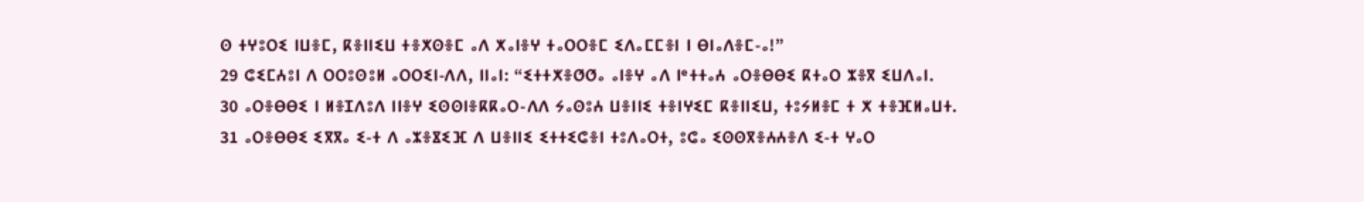ⵙ ⵜⵖⵓⵔⵉ ⵏⵡⴻⵎ, ⴽⴻⵏⵏⵉⵡ ⵜⴻⵅⵙⴻⵎ ⴰⴷ ⵅⴰⵏⴻⵖ ⵜⴰⵔⵔⴻⵎ ⵉⴷⴰⵎⵎⴻⵏ ⵏ ⴱⵏⴰⴷⴻⵎ-ⴰ!”
29 ⵛⵉⵎⵄⵓⵏ ⴷ ⵔⵔⵓⵙⵓⵍ ⴰⵔⵔⵉⵏ-ⴷⴷ, ⵏⵏⴰⵏ: “ⵉⵜⵜⵅⴻⵚⵚⴰ ⴰⵏⴻⵖ ⴰⴷ ⵏᵉⵜⵜⴰⵄ ⴰⵔⴻⴱⴱⵉ ⴽⵜⴰⵔ ⵣⴻⴳ ⵉⵡⴷⴰⵏ.
30 ⴰⵔⴻⴱⴱⵉ ⵏ ⵍⴻⵊⴷⵓⴷ ⵏⵏⴻⵖ ⵉⵙⵙⵏⴻⴽⴽⴰⵔ-ⴷⴷ ⵢⴰⵙⵓⵄ ⵡⴻⵏⵏⵉ ⵜⴻⵏⵖⵉⵎ ⴽⴻⵏⵏⵉⵡ, ⵜⵓⵢⵍⴻⵎ ⵜ ⵅ ⵜⴻⴼⵍⴰⵡⵜ.
31 ⴰⵔⴻⴱⴱⵉ ⵉⴳⴳⴰ ⵉ-ⵜ ⴷ ⴰⵣⴻⴵⵉⴼ ⴷ ⵡⴻⵏⵏⵉ ⵉⵜⵜⵉⵛⴻⵏ ⵜⵓⴷⴰⵔⵜ, ⵓⵛⴰ ⵉⵙⵙⴳⴻⵄⵄⴻⴷ ⵉ-ⵜ ⵖⴰⵔ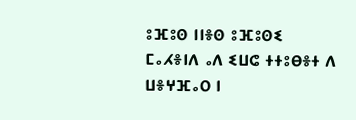ⵓⴼⵓⵙ ⵏⵏⴻⵙ ⵓⴼⵓⵙⵉ ⵎⴰⵃⴻⵏⴷ ⴰⴷ ⵉⵡⵛ ⵜⵜⵓⴱⴻⵜ ⴷ ⵡⴻⵖⴼⴰⵔ ⵏ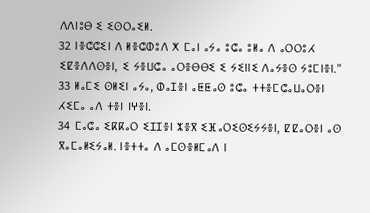ⴷⴷⵏⵓⴱ ⵉ ⵉⵙⵔⴰⵉⵍ.
32 ⵏⴻⵛⵛⵉⵏ ⴷ ⵍⴻⵛⵀⵓⴷ ⵅ ⵎⴰⵏ ⴰⵢⴰ ⵓⵛⴰ ⵓⵍⴰ ⴷ ⴰⵔⵔⵓⵃ ⵉⵇⴻⴷⴷⵙⴻⵏ, ⵉ ⵢⴻⵡⵛⴰ ⴰⵔⴻⴱⴱⵉ ⵉ ⵢⵉⵏⵏⵉ ⴷⴰⵢⴻⵙ ⵢⵓⵎⵏⴻⵏ.”
33 ⵍⴰⵎⵉ ⵙⵍⵉⵏ ⴰⵢⴰ, ⵀⴰⵊⴻⵏ ⴰⵟⵟⴰⵙ ⵓⵛⴰ ⵜⵜⴻⵎⵛⴰⵡⴰⵔⴻⵏ ⵃⵉⵎⴰ ⴰⴷ ⵜⴻⵏ ⵏⵖⴻⵏ.
34 ⵎⴰⵛⴰ ⵉⴽⴽⴰⵔ ⵉⵊⵊⴻⵏ ⵣⴻⴳ ⵉⴼⴰⵔⵉⵙⵉⵢⵢⴻⵏ, ⵇⵇⴰⵔⴻⵏ ⴰⵙ ⴳⴰⵎⴰⵍⵉⵢⴰⵍ. ⵏⴻⵜⵜⴰ ⴷ ⴰⵎⵙⴻⵍⵎⴰⴷ ⵏ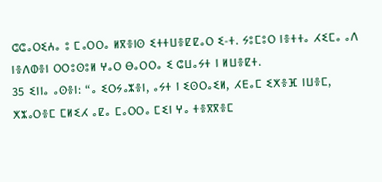ⵛⵛⴰⵔⵉⵄⴰ ⵓ ⵎⴰⵔⵔⴰ ⵍⴳⴻⵏⵙ ⵉⵜⵜⵡⴻⵇⵇⴰⵔ ⵉ-ⵜ. ⵢⵓⵎⵓⵔ ⵏⴻⵜⵜⴰ ⵃⵉⵎⴰ ⴰⴷ ⵏⴻⴷⵀⴻⵏ ⵔⵔⵓⵙⵓⵍ ⵖⴰⵔ ⴱⴰⵔⵔⴰ ⵉ ⵛⵡⴰⵢⵜ ⵏ ⵍⵡⴻⵇⵜ.
35 ⵉⵏⵏⴰ ⴰⵙⴻⵏ: “ⴰ ⵉⵔⵢⴰⵣⴻⵏ, ⴰⵢⵜ ⵏ ⵉⵙⵔⴰⵉⵍ, ⵃⴹⴰⵎ ⵉⵅⴻⴼ ⵏⵡⴻⵎ, ⵅⵣⴰⵔⴻⵎ ⵎⵍⵉⵃ ⴰⵇⴰ ⵎⴰⵔⵔⴰ ⵎⵉⵏ ⵖⴰ ⵜⴻⴳⴳⴻⵎ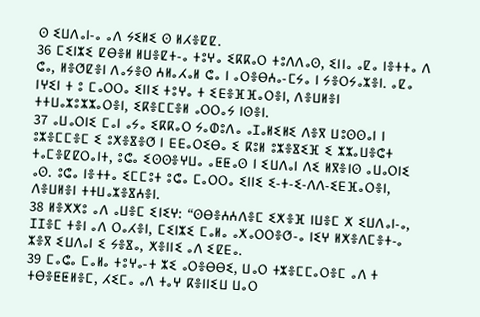ⵙ ⵉⵡⴷⴰⵏ-ⴰ ⴰⴷ ⵢⵉⵍⵉ ⵙ ⵍⵃⴻⵇⵇ.
36 ⵎⵉⵏⵣⵉ ⵇⴱⴻⵍ ⵍⵡⴻⵇⵜ-ⴰ ⵜⵓⵖⴰ ⵉⴽⴽⴰⵔ ⵜⵓⴷⴷⴰⵙ, ⵉⵏⵏⴰ ⴰⵇⴰ ⵏⴻⵜⵜⴰ ⴷ ⵛⴰ, ⵍⴻⵚⵇⴻⵏ ⴷⴰⵢⴻⵙ ⵄⵍⴰⵃⴰⵍ ⵛⴰ ⵏ ⴰⵔⴻⴱⵄⴰ-ⵎⵢⴰ ⵏ ⵢⴻⵔⵢⴰⵣⴻⵏ. ⴰⵇⴰ ⵏⵖⵉⵏ ⵜ ⵓ ⵎⴰⵔⵔⴰ ⵉⵏⵏⵉ ⵜⵓⵖⴰ ⵜ ⵉⴹⴻⴼⴼⴰⵔⴻⵏ, ⴷⴻⵡⵍⴻⵏ ⵜⵜⵡⴰⵣⵓⵣⵣⴰⵔⴻⵏ, ⵉⴽⴻⵎⵎⴻⵍ ⴰⵔⵔⴰⵢ ⵏⵙⴻⵏ.
37 ⴰⵡⴰⵔⵏⵉ ⵎⴰⵏ ⴰⵢⴰ ⵉⴽⴽⴰⵔ ⵢⴰⵀⵓⴷⴰ ⴰⵊⴰⵍⵉⵍⵉ ⴷⴻⴳ ⵡⵓⵙⵙⴰⵏ ⵏ ⵓⵣⴻⵎⵎⴻⵎ ⵉ ⵓⵅⴻⴵⴻⵚ ⵏ ⴹⴹⴰⵔⵉⴱⴰ ⵉ ⴽⵓⵍ ⵓⵣⴻⴵⵉⴼ ⵉ ⵣⵣⴰⵡⴻⵛⵜ ⵜⴰⵎⴻⵇⵇⵔⴰⵏⵜ, ⵓⵛⴰ ⵉⵙⵙⴻⵖⵡⴰ ⴰⵟⵟⴰⵙ ⵏ ⵉⵡⴷⴰⵏ ⴷⵉ ⵍⴳⴻⵏⵙ ⴰⵡⴰⵔⵏⵉ ⴰⵙ. ⵓⵛⴰ ⵏⴻⵜⵜⴰ ⵉⵎⵎⵓⵜ ⵓⵛⴰ ⵎⴰⵔⵔⴰ ⵉⵏⵏⵉ ⵉ-ⵜ-ⵉ-ⴷⴷ-ⵉⴹⴼⴰⵔⴻⵏ, ⴷⴻⵡⵍⴻⵏ ⵜⵜⵡⴰⵣⴻⴵⵄⴻⵏ.
38 ⵍⴻⵅⵅⵓ ⴰⴷ ⴰⵡⴻⵎ ⵉⵏⵉⵖ: “ⵙⴱⴻⵄⵄⴷⴻⵎ ⵉⵅⴻⴼ ⵏⵡⴻⵎ ⵅ ⵉⵡⴷⴰⵏ-ⴰ, ⵊⵊⴻⵎ ⵜⴻⵏ ⴰⴷ ⵔⴰⵃⴻⵏ, ⵎⵉⵏⵣⵉ ⵎⴰⵍⴰ ⴰⵅⴰⵔⵔⴻⵚ-ⴰ ⵏⵉⵖ ⵍⵅⴻⴷⵎⴻⵜ-ⴰ ⵣⴻⴳ ⵉⵡⴷⴰⵏ ⵉ ⵢⴻⴵⴰ, ⵅⴻⵏⵏⵉ ⴰⴷ ⵉⵇⴹⴰ.
39 ⵎⴰⵛⴰ ⵎⴰⵍⴰ ⵜⵓⵖⴰ-ⵜ ⵣⵉ ⴰⵔⴻⴱⴱⵉ, ⵡⴰⵔ ⵜⵣⴻⵎⵎⴰⵔⴻⵎ ⴰⴷ ⵜ ⵜⴱⴻⵟⵟⵍⴻⵎ, ⵃⵉⵎⴰ ⴰⴷ ⵜⴰⵖ ⴽⴻⵏⵏⵉⵡ ⵡⴰⵔ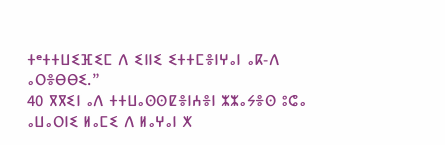ⵜᵉⵜⵜⵡⵉⴼⵉⵎ ⴷ ⵉⵏⵏⵉ ⵉⵜⵜⵎⴻⵏⵖⴰⵏ ⴰⴽ-ⴷ ⴰⵔⴻⴱⴱⵉ.”
40 ⴳⴳⵉⵏ ⴰⴷ ⵜⵜⵡⴰⵙⵙⵇⴻⵏⵄⴻⵏ ⵣⵣⴰⵢⴻⵙ ⵓⵛⴰ ⴰⵡⴰⵔⵏⵉ ⵍⴰⵎⵉ ⴷ ⵍⴰⵖⴰⵏ ⵅ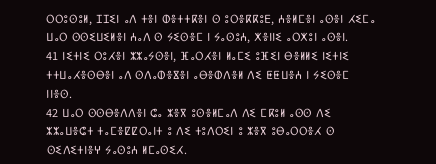ⵔⵔⵓⵙⵓⵍ, ⵊⵊⵉⵏ ⴰⴷ ⵜⴻⵏ ⵀⴻⵜⵜⴽⴻⵏ ⵙ ⵓⵔⴻⴽⴽⵓⴹ, ⵄⴻⵍⵎⴻⵏ ⴰⵙⴻⵏ ⵃⵉⵎⴰ ⵡⴰⵔ ⵙⵙⵉⵡⵉⵍⴻⵏ ⵄⴰⴷ ⵙ ⵢⵉⵙⴻⵎ ⵏ ⵢⴰⵙⵓⵄ, ⵅⴻⵏⵏⵉ ⴰⵔⵅⵓⵏ ⴰⵙⴻⵏ.
41 ⵏⵉⵜⵏⵉ ⵔⵓⵃⴻⵏ ⵣⵣⴰⵢⵙⴻⵏ, ⴼⴰⵔⵃⴻⵏ ⵍⴰⵎⵉ ⵓⴼⵉⵏ ⴱⴻⵍⵍⵉ ⵏⵉⵜⵏⵉ ⵜⵜⵡⴰⵃⴻⵙⴱⴻⵏ ⴰⴷ ⵙⴷⴰⵀⴻⴵⴻⵏ ⴰⴱⴻⵀⴷⴻⵍ ⴷⵉ ⵟⵟⵡⴻⵄ ⵏ ⵢⵉⵙⴻⵎ ⵏⵏⴻⵙ.
42 ⵡⴰⵔ ⵙⵙⴱⴻⴷⴷⴻⵏ ⵛⴰ ⵣⴻⴳ ⵓⵙⴻⵍⵎⴰⴷ ⴷⵉ ⵎⴽⵓⵍ ⴰⵙⵙ ⴷⵉ ⵣⵣⴰⵡⴻⵛⵜ ⵜⴰⵎⴻⵇⵇⵔⴰⵏⵜ ⵓ ⴷⵉ ⵜⵓⴷⵔⵉⵏ ⵓ ⵣⴻⴳ ⵓⴱⴰⵔⵔⴻⵃ ⵙ ⵙⵉⴷⵉⵜⵏⴻⵖ ⵢⴰⵙⵓⵄ ⵍⵎⴰⵙⵉⵃ.